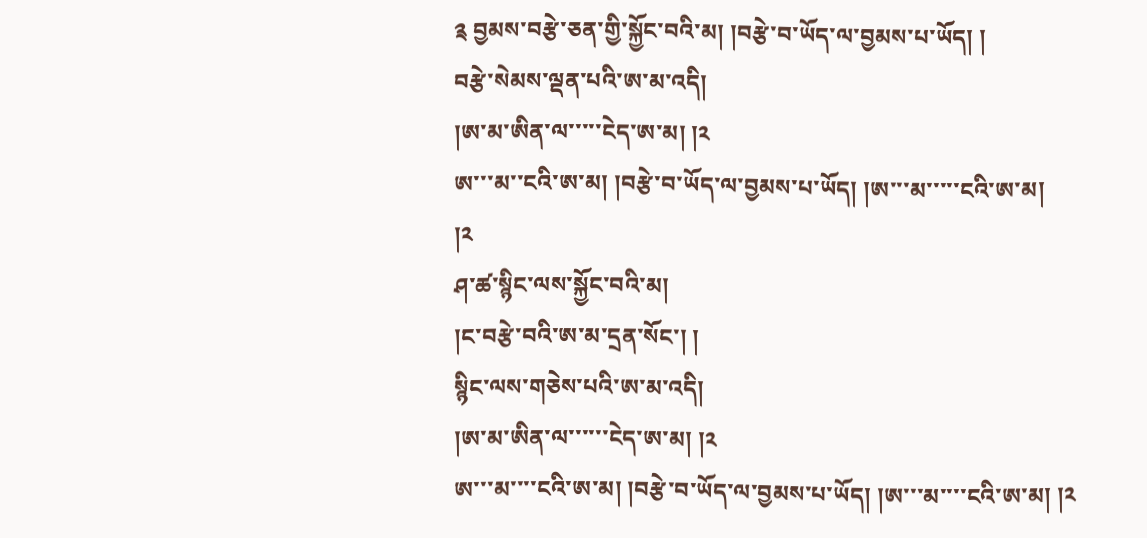༉ བྱམས་བརྩེ་ཅན་གྱི་སྐྱོང་བའི་མ། །བརྩེ་བ་ཡོད་ལ་བྱམས་པ་ཡོད། །
བརྩེ་སེམས་ལྡན་པའི་ཨ་མ་འདི།
།ཨ་མ་ཨིན་ལ་་་་་ངེད་ཨ་མ། །༢
ཨ་་་མ་་ངའི་ཨ་མ། །བརྩེ་བ་ཡོད་ལ་བྱམས་པ་ཡོད། །ཨ་་་མ་་་་་ངའི་ཨ་མ།
།༢
ཤ་ཚ་སྙིང་ལས་སྐྱོང་བའི་མ།
།ང་བརྩེ་བའི་ཨ་མ་དྲན་སོང་། །
སྙིང་ལས་གཅེས་པའི་ཨ་མ་འདི།
།ཨ་མ་ཨིན་ལ་་་་་་ངེད་ཨ་མ། །༢
ཨ་་་མ་་་་ངའི་ཨ་མ། །བརྩེ་བ་ཡོད་ལ་བྱམས་པ་ཡོད། །ཨ་་་མ་་་་ངའི་ཨ་མ། །༢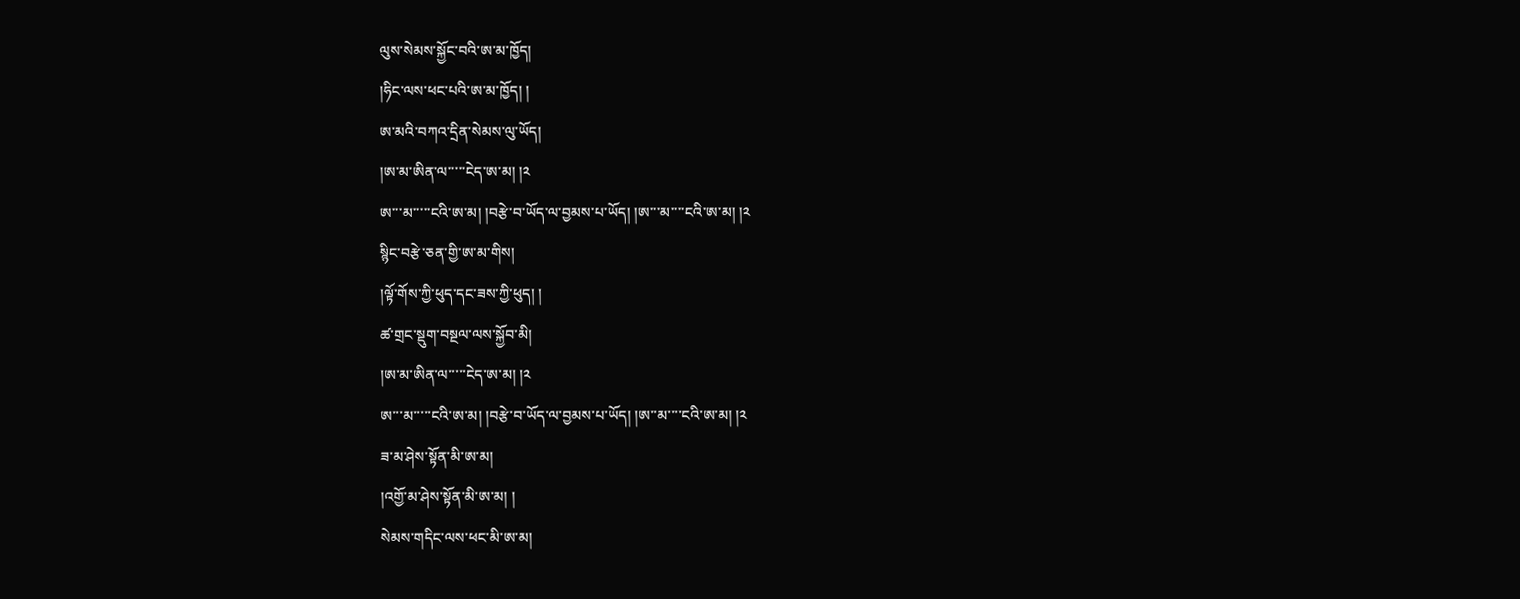ལུས་སེམས་སྐྱོང་བའི་ཨ་མ་ཁྱོད།
།ཧིང་ལས་ཕང་པའི་ཨ་མ་ཁྱོད། །
ཨ་མའི་བཀའ་དྲིན་སེམས་ལུ་ཡོད།
།ཨ་མ་ཨིན་ལ་་་་་ངེད་ཨ་མ། །༢
ཨ་་་མ་་་་་ངའི་ཨ་མ། །བརྩེ་བ་ཡོད་ལ་བྱམས་པ་ཡོད། །ཨ་་་མ་་་་ངའི་ཨ་མ། །༢
སྙིང་བརྩེ་ཅན་གྱི་ཨ་མ་གིས།
།ལྟོ་གོས་ཀྱི་ཕུད་དང་ཟས་ཀྱི་ཕུད། །
ཚ་གྲང་སྡུག་བསྔལ་ལས་སྐྱོབ་མི།
།ཨ་མ་ཨིན་ལ་་་་་ངེད་ཨ་མ། །༢
ཨ་་་མ་་་་་ངའི་ཨ་མ། །བརྩེ་བ་ཡོད་ལ་བྱམས་པ་ཡོད། །ཨ་་མ་་་་ངའི་ཨ་མ། །༢
ཟ་མ་ཤེས་སྟོན་མི་ཨ་མ།
།འགྱོ་མ་ཤེས་སྟོན་མི་ཨ་མ། །
སེམས་གདིང་ལས་ཕང་མི་ཨ་མ།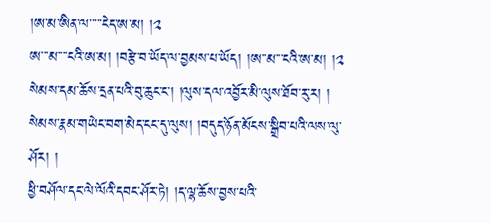།ཨ་མ་ཨིན་ལ་་་་་ངེད་ཨ་མ། །༢
ཨ་་་མ་་་་ངའི་ཨ་མ། །བརྩེ་བ་ཡོད་ལ་བྱམས་པ་ཡོད། །ཨ་་མ་་་ངའི་ཨ་མ། །༢
སེམས་དམ་ཆོས་དྲན་པའི་བུ་ཆུང་ང་། །ལུས་དལ་འབྱོར་མི་ལུས་ཐོབ་རུ་ར། །
སེམས་རྣམ་གཡེང་བག་མེད་ངང་དུ་ལུས། །བདུད་ཉོན་མོངས་སྒྲིབ་པའི་ལས་ལུ་ཤོར། །
ཕྱི་བཤོལ་དང་ལེ་ལོའི་དབང་ཤོར་ཏེ། །ད་ལྷ་ཆོས་བྱས་པའི་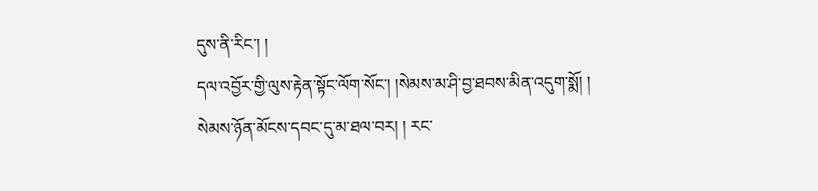དུས་ནི་རིང་། །
དལ་འབྱོར་གྱི་ལུས་རྟེན་སྟོང་ལོག་སོང་། །སེམས་མ་ཤི་བྱ་ཐབས་མིན་འདུག་སྨོ། །
སེམས་ཉོན་མོངས་དབང་དུ་མ་ཐལ་བར། ། རང་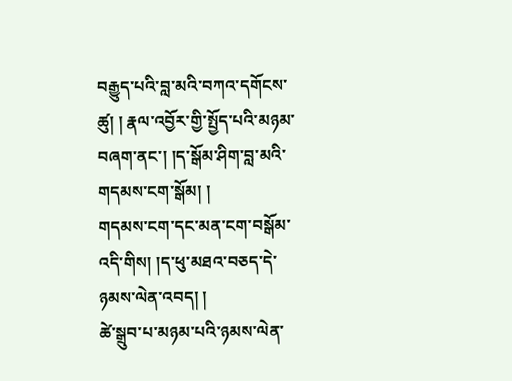བརྒྱུད་པའི་བླ་མའི་བཀའ་དགོངས་ཚུ། ། རྣལ་འབྱོར་གྱི་སྤྱོད་པའི་མཉམ་བཞག་ནང་། །ད་སྒོམ་ཤིག་བླ་མའི་གདམས་ངག་སྒོམ། །
གདམས་ངག་དང་མན་ངག་བསྒོམ་འདི་གིས། །ད་ཕུ་མཐའ་བཅད་དེ་ཉམས་ལེན་འབད། །
ཚེ་སྒྲུབ་པ་མཉམ་པའི་ཉམས་ལེན་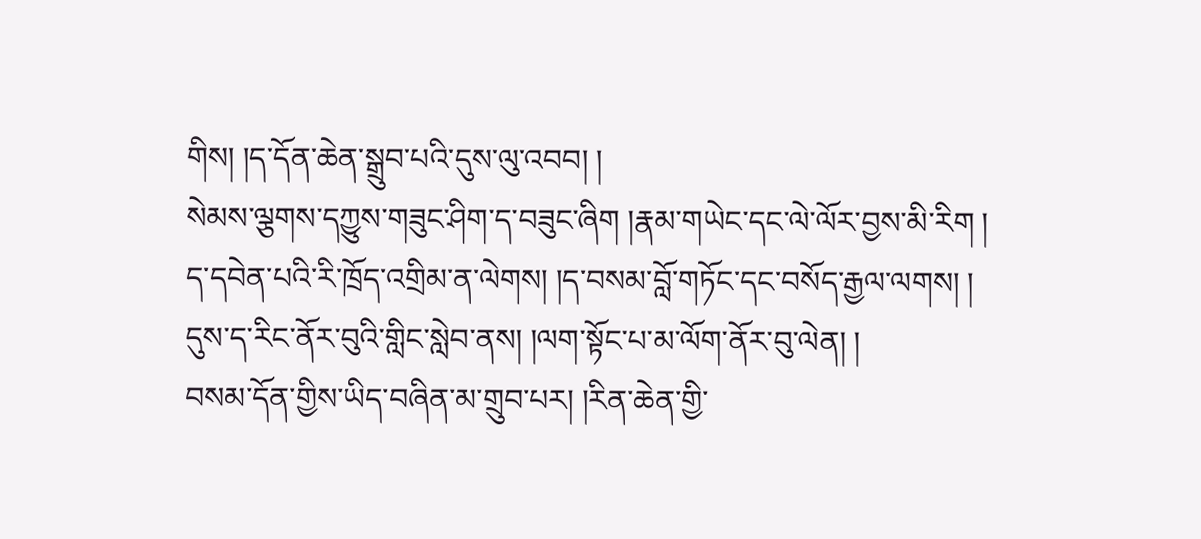གིས། །ད་དོན་ཆེན་སྒྲུབ་པའི་དུས་ལུ་འབབ། །
སེམས་ལྕགས་དཀྱུས་གཟུང་ཤིག་ད་བཟུང་ཞིག །རྣམ་གཡེང་དང་ལེ་ལོར་བྱས་མི་རིག །
ད་དབེན་པའི་རི་ཁྲོད་འགྲིམ་ན་ལེགས། །ད་བསམ་བློ་གཏོང་དང་བསོད་རྒྱལ་ལགས། །
དུས་ད་རིང་ནོར་བུའི་གླིང་སླེབ་ནས། །ལག་སྟོང་པ་མ་ལོག་ནོར་བུ་ལེན། །
བསམ་དོན་གྱིས་ཡིད་བཞིན་མ་གྲུབ་པར། །རིན་ཆེན་གྱི་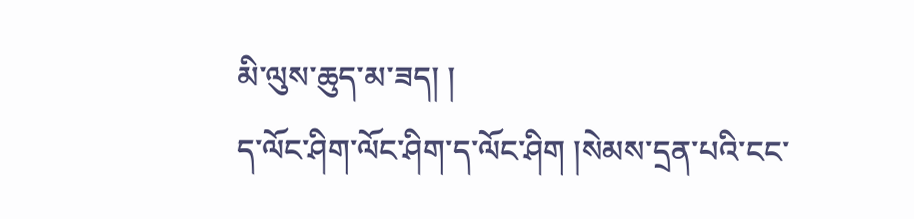མི་ལུས་ཆུད་མ་ཟད། །
ད་ལོང་ཤིག་ལོང་ཤིག་ད་ལོང་ཤིག །སེམས་དྲན་པའི་ངང་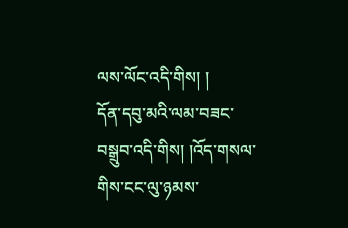ལས་ལོང་འདི་གིས། །
དོན་དབུ་མའི་ལམ་བཟང་བསྒྲུབ་འདི་གིས། །འོད་གསལ་གིས་ངང་ལུ་ཉམས་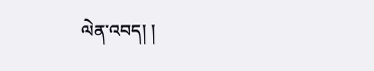ལེན་འབད། །